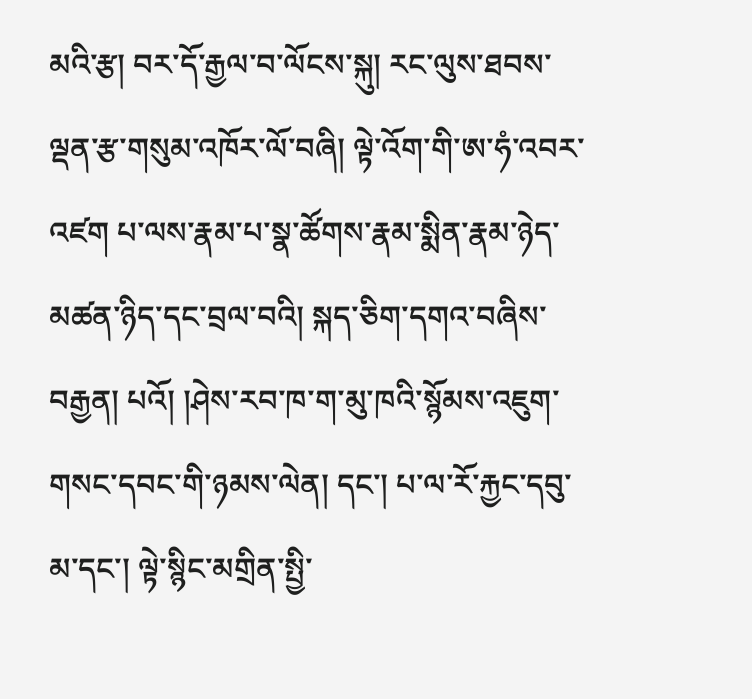མའི་རྩ། བར་དོ་རྒྱལ་བ་ལོངས་སྐུ། རང་ལུས་ཐབས་ལྡན་རྩ་གསུམ་འཁོར་ལོ་བཞི། ལྟེ་འོག་གི་ཨ་ཧཾ་འབར་འཛག པ་ལས་རྣམ་པ་སྣ་ཚོགས་རྣམ་སྨིན་རྣམ་ཉེད་མཚན་ཉིད་དང་བྲལ་བའི། སྐད་ཅིག་དགའ་བཞིས་བརྒྱན། པའོ། །ཤེས་རབ་ཁ་ག་མུ་ཁའི་སྙོམས་འཇུག་གསང་དབང་གི་ཉམས་ལེན། དང་། པ་ལ་རོ་རྐྱང་དབུ་མ་དང་། ལྟེ་སྙིང་མགྲིན་སྤྱི་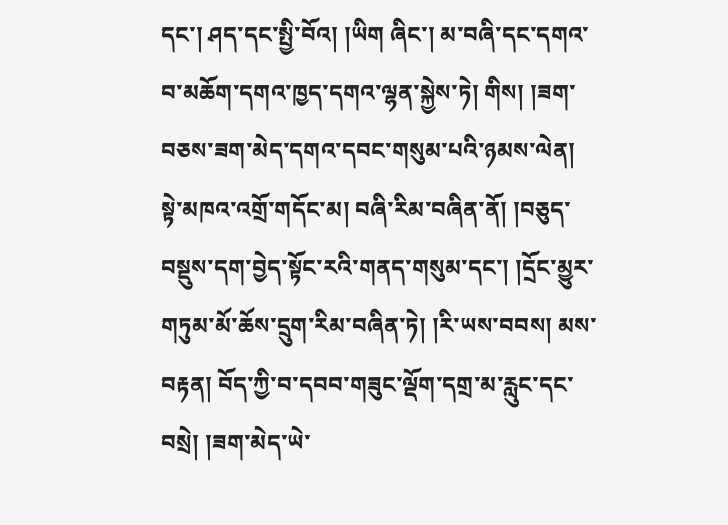དང་། ཤད་དང་སྤྱི་བོའ། །ཡིག ཞིང་། མ་བཞི་དང་དགའ་བ་མཆོག་དགའ་ཁྱད་དགའ་ལྷན་སྐྱེས་ཏེ། གིས། །ཟག་བཅས་ཟག་མེད་དགའ་དབང་གསུམ་པའི་ཉམས་ལེན། སྟེ་མཁའ་འགྲོ་གདོང་མ། བཞི་རིམ་བཞིན་ནོ། །བཅུད་བསྡུས་དག་བྱེད་སྟོང་རའི་གནད་གསུམ་དང་། །དྲོང་མྱུར་གཏུམ་མོ་ཆོས་དྲུག་རིམ་བཞིན་ཏེ། །རི་ཡས་བབས། མས་བརྟན། བོད་ཀྱི་བ་དབབ་གཟུང་ལྡོག་དགྲ་མ་རླུང་དང་བསྲེ། །ཟག་མེད་ཡེ་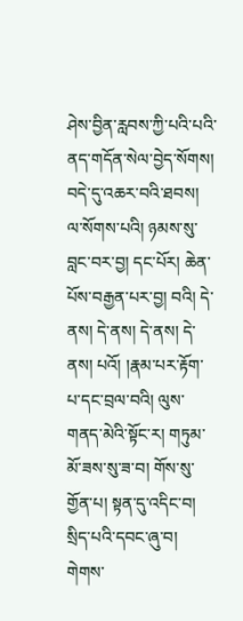ཤེས་བྱིན་རླབས་ཀྱི་པའི་པའི་ནད་གདོན་སེལ་བྱེད་སོགས། བདེ་དུ་འཆར་བའི་ཐབས། ལ་སོགས་པའི། ཉམས་སུ་བླང་བར་བྱ། དང་པོར། ཆེན་པོས་བརྒྱན་པར་བྱ། བའི། དེ་ནས། དེ་ནས། དེ་ནས། དེ་ནས། པའོ། །རྣམ་པར་རྟོག་པ་དང་བྲལ་བའི། ལུས་གནད་མེའི་སྟོང་ར། གཏུམ་མོ་ཟས་སུ་ཟ་བ། གོས་སུ་གྱོན་པ། སྟན་དུ་འདིང་བ། སྲིད་པའི་དབང་ཞུ་བ། གེགས་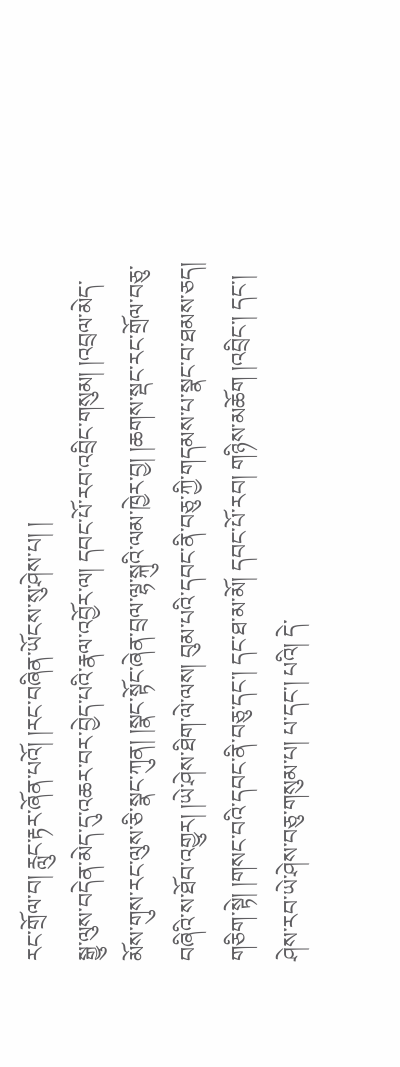རང་གྲོལ་བ། རླུང་རྟར་ཞོན་པའོ། །རང་བཞིན་ཡོངས་སུ་ཤེས་པ། །
སྒྱུ་ལུས་བདེན་མེད་དུ་འཆར་བར་བྱེད་པའི་རྣལ་འབྱོར་ལ། དབང་པོ་རབ་འབྲིང་གསུམ། །འབྲལ་མེད་མོས་གུས་རང་ལུས་ཅི་སྣང་ཀུན། །སྣང་སྟོང་ཞེན་བྲལ་ལྷ་སྐུའི་ལམ་ཁྱེར་བྱ། །ཆགས་སྡང་རང་གྲོལ་བཅུ་བཞིའི་ས་ཐོབ་འགྱུར། །ཡེ་ཤེས་ཐིག་ལེ་ལས། བུམ་པའི་དབང་ནི་བཅུ་ཀྱི་གདམས་པ་སྣང་བ་ཐམས་ཅད། གཅིག་སྟེ། །གསང་བའི་དབང་ནི་བཅུ་དང་། དང་ཐ་མ་མོ། དབང་པོ་རབ། གཉིས་མཆོག །འབྲིང་། དང་། ཤེས་རབ་ཡེ་ཤེས་བཅུ་གསུམ་པ། པ་དང་། པའི། དེ་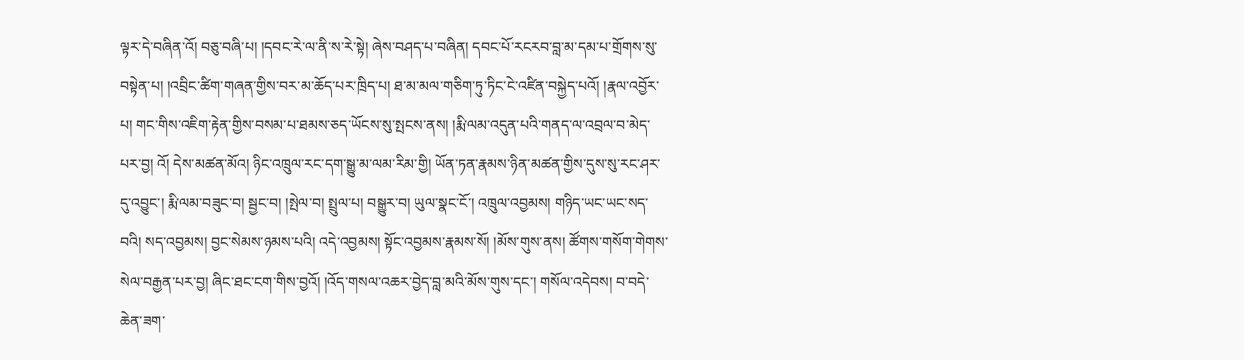ལྟར་དེ་བཞིན་འོ། བཅུ་བཞི་པ། །དབང་རེ་ལ་ནི་ས་རེ་སྟེ། ཞེས་བཤད་པ་བཞིན། དབང་པོ་རངརབ་བླ་མ་དམ་པ་གྲོགས་སུ་བསྟེན་པ། །འབྲིང་ཚིག་གཞན་གྱིས་བར་མ་ཆོད་པར་ཁྲིད་པ། ཐ་མ་མལ་གཅིག་ཏུ་ཏིང་ངེ་འཛིན་བསྐྱེད་པའོ། །རྣལ་འབྱོར་པ། གང་གིས་འཇིག་རྟེན་གྱིས་བསམ་པ་ཐམས་ཅད་ཡོངས་སུ་སྤངས་ནས། །རྨི་ལམ་འདུན་པའི་གནད་ལ་འབྲལ་བ་མེད་པར་བྱ། འོ། དེས་མཚན་མོའ། ཉིང་འཁྲུལ་རང་དག་སྒྱུ་མ་ལམ་རིམ་གྱི། ཡོན་ཏན་རྣམས་ཉིན་མཚན་གྱིས་དུས་སུ་རང་ཤར་དུ་འབྱུང་། རྨི་ལམ་བཟུང་བ། སྦྱང་བ། །སྤེལ་བ། སྤྲུལ་པ། བསྒྱུར་བ། ཡུལ་སྣང་ངོ་། འཁྲུལ་འབྱམས། གཉིད་ཡང་ཡང་སད་བའི། སད་འབྱམས། བྱང་སེམས་ཉམས་པའི། འདེ་འབྱམས། སྟོང་འབྱམས་རྣམས་སོ། །མོས་གུས་ནས། ཚོགས་གསོག་གེགས་སེལ་བརྒྱན་པར་བྱ། ཞིང་ཐང་ངག་གིས་བྱའོ། །འོད་གསལ་འཆར་བྱེད་བླ་མའི་མོས་གུས་དང་། གསོལ་འདེབས། བ་བདེ་ཆེན་ཟག་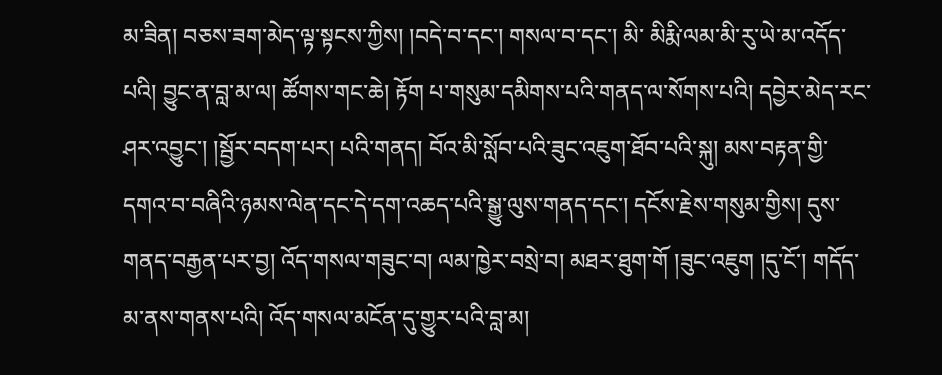མ་ཟིན། བཅས་ཟག་མེད་ལྟ་སྟངས་ཀྱིས། །བདེ་བ་དང་། གསལ་བ་དང་། མི་ མིརྨི་ལམ་མི་རུ་ཡེ་མ་འདོད་པའི། བྱུང་ན་བླ་མ་ལ། ཚོགས་གང་ཆེ། རྟོག པ་གསུམ་དམིགས་པའི་གནད་ལ་སོགས་པའི། དབྱེར་མེད་རང་ཤར་འབྱུང་། །སྦྱོར་བདག་པར། པའི་གནད། བོའ་མི་སློབ་པའི་ཟུང་འཇུག་ཐོབ་པའི་སྐུ། མས་བརྟན་གྱི་དགའ་བ་བཞིའི་ཉམས་ལེན་དང་དེ་དག་འཆད་པའི་སྒྱུ་ལུས་གནད་དང་། དངོས་རྗེས་གསུམ་གྱིས། དུས་གནད་བརྒྱན་པར་བྱ། འོད་གསལ་གཟུང་བ། ལམ་ཁྱེར་བསྲེ་བ། མཐར་ཐུག་གོ །ཟུང་འཇུག །དུ་ངོ་། གདོད་མ་ནས་གནས་པའི། འོད་གསལ་མངོན་དུ་གྱུར་པའི་བླ་མ།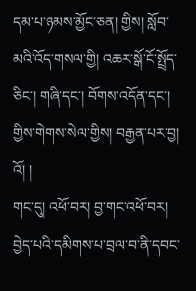དམ་པ་ཉམས་མྱོང་ཅན། གྱིས། སློབ་མའི་འོད་གསལ་གྱི། འཆར་སྒོ་ངོ་སྤྲོད་ཅིང་། གཞི་དང་། བོགས་འདོན་དང་། གྱིས་གེགས་སེལ་གྱིས། བརྒྱན་པར་བྱ། འོ། །
གང་དུ། འཕོ་བར། བྱ་གང་འཕོ་བར། བྱེད་པའི་དམིགས་པ་བྲལ་བ་ནི་དབང་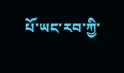པོ་ཡང་རབ་ཀྱི་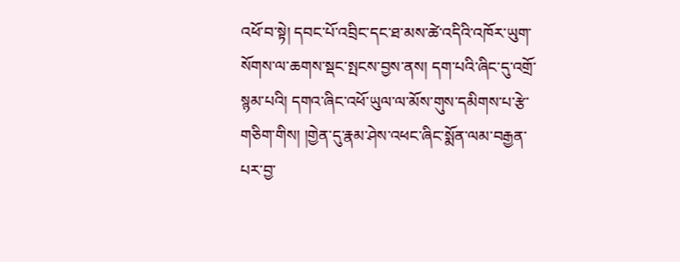འཕོ་བ་སྟེ། དབང་པོ་འབྲིང་དང་ཐ་མས་ཚེ་འདིའི་འཁོར་ཡུག་སོགས་ལ་ཆགས་སྡང་སྤངས་བྱས་ནས། དག་པའི་ཞིང་དུ་འགྲོ་སྙམ་པའི། དགའ་ཞིང་འཕོ་ཡུལ་ལ་མོས་གུས་དམིགས་པ་རྩེ་གཅིག་གིས། །གྱེན་དུ་རྣམ་ཤེས་འཕང་ཞིང་སྨོན་ལམ་བརྒྱན་པར་བྱ་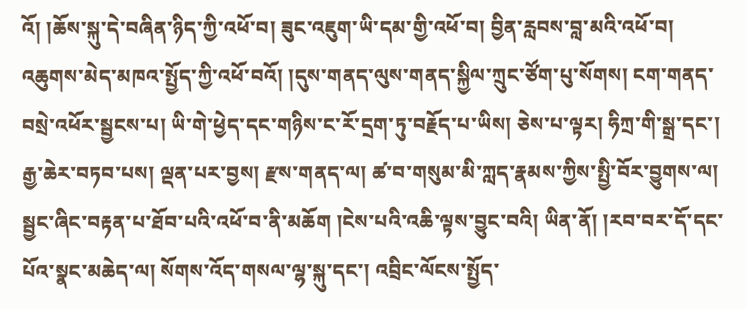འོ། །ཆོས་སྐུ་དེ་བཞིན་ཉིད་ཀྱི་འཕོ་བ། ཟུང་འཇུག་ཡི་དམ་གྱི་འཕོ་བ། བྱིན་རླབས་བླ་མའི་འཕོ་བ། འཆུགས་མེད་མཁའ་སྤྱོད་ཀྱི་འཕོ་བའོ། །དུས་གནད་ལུས་གནད་སྐྱིལ་ཀྲུང་ཙོག་པུ་སོགས། ངག་གནད་བསྲེ་འཕོར་སྦྱངས་པ། ཡི་གེ་ཕྱེད་དང་གཉིས་ང་རོ་དྲག་ཏུ་བརྗོད་པ་ཡིས། ཅེས་པ་ལྟར། ཧིཀྲ་གི་སྒྲ་དང་། རྒྱ་ཆེར་བཏབ་པས། ལྡན་པར་བྱས། རྫས་གནད་ལ། ཚ་བ་གསུམ་མི་ཀླད་རྣམས་ཀྱིས་སྤྱི་བོར་བྱུགས་ལ། སྦྱང་ཞིང་བརྟན་པ་ཐོབ་པའི་འཕོ་བ་ནི་མཆོག །ངེས་པའི་འཆི་ལྟས་བྱུང་བའི། ཡིན་ནོ། །རབ་བར་དོ་དང་པོའ་སྣང་མཆེད་ལ། སོགས་འོད་གསལ་ལྷ་སྐུ་དང་། འབྲིང་ལོངས་སྤྱོད་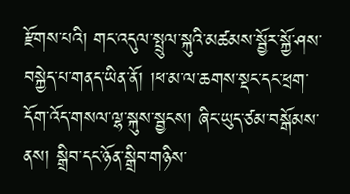རྫོགས་པའི། གང་འདུལ་སྤྲུལ་སྐུའི་མཚམས་སྦྱོར་སྐྱོ་ཤས་བསྐྱེད་པ་གནད་ཡིན་ནོ། །ཕ་མ་ལ་ཆགས་སྡང་དང་ཕྲག་དོག་འོད་གསལ་ལྷ་སྐུས་སྦྱངས། ཞིང་ཡུད་ཙམ་བསྒོམས་ནས། སྒྲིབ་དང་ཉོན་སྒྲིབ་གཉིས་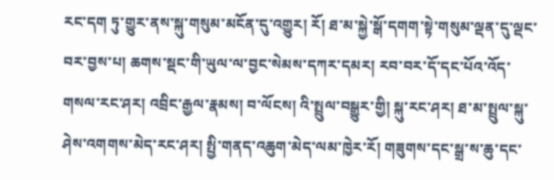རང་དག ཏུ་གྱུར་ནས་སྐུ་གསུམ་མངོན་དུ་འགྱུར། རོ། ཐ་མ་སྐྱེ་སྒོ་དགག་སྟེ་གསུམ་ལྡན་དུ་ལྡང་བར་བྱས་པ། ཆགས་སྡང་གི་ཡུལ་ལ་བྱང་སེམས་དཀར་དམར། རབ་བར་དོ་དང་པོའ་འོད་གསལ་རང་ཤར། འབྲིང་རྒྱལ་རྣམས། བ་ལོངས། འི་སྤྲུལ་བསྒྱུར་གྱི། སྐུ་རང་ཤར། ཐ་མ་སྤྲུལ་སྐུ་ཤེས་འགགས་མེད་རང་ཤར། སྤྱི་གནད་འཆུག་མེད་ལམ་ཁྱེར་རོ། གཟུགས་དང་སྒྲ་ས་ཆུ་དང་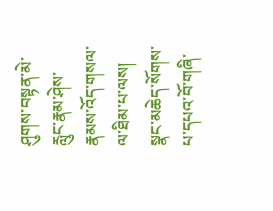ཤུགས་བསྟན་མེ་རླུང་རྣམ་ཤེས་རྣམས་འོད་གསལ་ལ་ཐིམ་པ་ལས། སྣང་མཆེད་སོགས་པ་དཔའ་བོ་གཞི་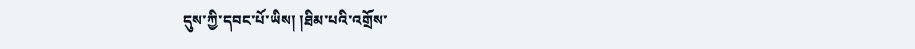དུས་ཀྱི་དབང་པོ་ཡིས། །ཐིམ་པའི་འགྲོས་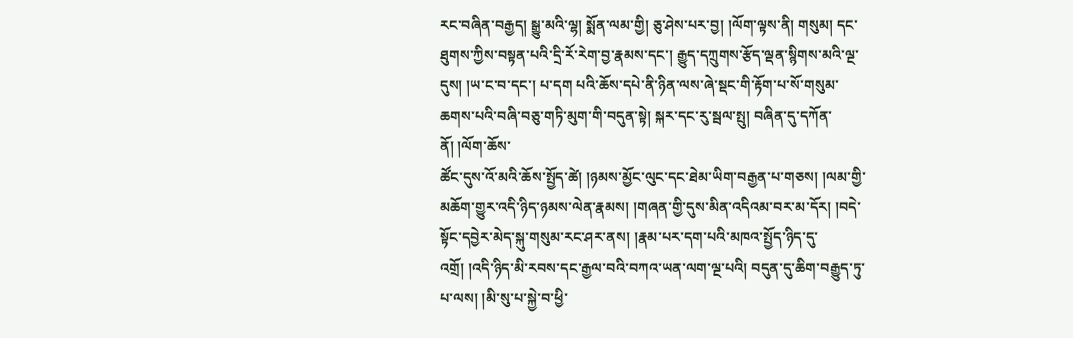རང་བཞིན་བརྒྱད། སྒྱུ་མའི་ལྷ། སྨོན་ལམ་གྱི། ཅུ་ཤེས་པར་བྱ། །ལོག་ལྟས་ནི། གསུམ། དང་ཐུགས་ཀྱིས་བསྟན་པའི་དྲི་རོ་རེག་བྱ་རྣམས་དང་། རྒྱུད་དཀྲུགས་རྩོད་ལྡན་སྙིགས་མའི་ལྔ་དུས། །ཡ་ང་བ་དང་། པ་དག པའི་ཆོས་དཔེ་ནི་ཉིན་ལས་ཞེ་སྡང་གི་རྟོག་པ་སོ་གསུམ་ཆགས་པའི་བཞི་བཅུ་གཏི་མུག་གི་བདུན་སྟེ། སྐར་དང་རུ་སྦལ་སྤུ། བཞིན་དུ་དཀོན་ནོ། །ལོག་ཆོས་
ཚོང་དུས་འོ་མའི་ཆོས་སྤྱོད་ཚེ། །ཉམས་མྱོང་ལུང་དང་ཐེམ་ཡིག་བརྒྱན་པ་གཅས། །ལམ་གྱི་མཆོག་གྱུར་འདི་ཉིད་ཉམས་ལེན་རྣམས། །གཞན་གྱི་དུས་མིན་འདིའམ་བར་མ་དོར། །བདེ་སྟོང་དབྱེར་མེད་སྐུ་གསུམ་རང་ཤར་ནས། །རྣམ་པར་དག་པའི་མཁའ་སྤྱོད་ཉིད་དུ་འགྲོ། །འདི་ཉིད་མི་རབས་དང་རྒྱལ་བའི་བཀའ་ཡན་ལག་ལྔ་པའི། བདུན་དུ་ཆིག་བརྒྱུད་ཏུ་པ་ལས། །མི་སུ་པ་སྐྱེ་བ་ཕྱི་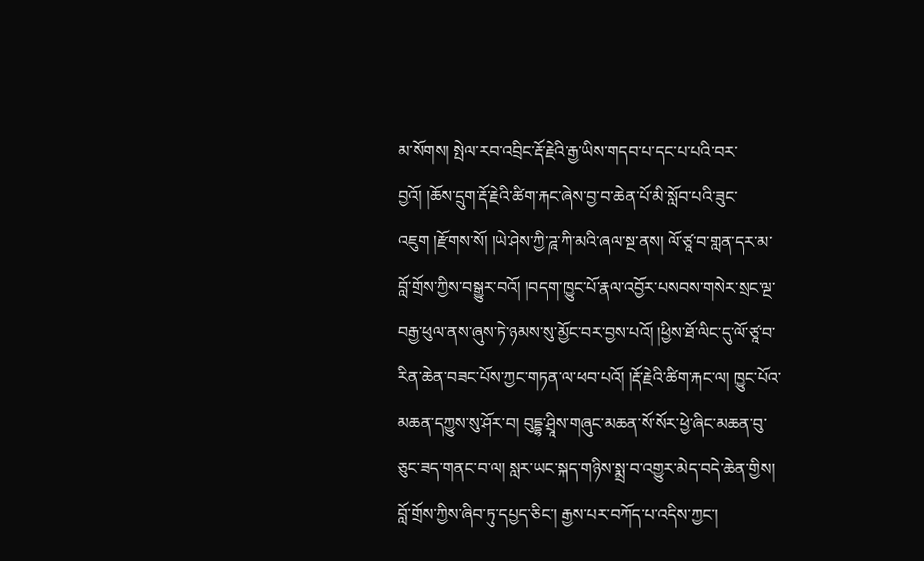མ་སོགས། སྤེལ་རབ་འབྲིང་རྡོ་རྗེའི་རྒྱ་ཡིས་གདབ་པ་དང་པ་པའི་བར་བྱའོ། །ཆོས་དྲུག་རྡོ་རྗེའི་ཚིག་རྐང་ཞེས་བྱ་བ་ཆེན་པོ་མི་སློབ་པའི་ཟུང་འཇུག །རྫོགས་སོ། །ཡེ་ཤེས་ཀྱི་ཌཱ་ཀི་མའི་ཞལ་སྔ་ནས། ལོ་ཙཱ་བ་གླན་དར་མ་བློ་གྲོས་ཀྱིས་བསྒྱུར་བའོ། །བདག་ཁྱུང་པོ་རྣལ་འབྱོར་པསབས་གསེར་སྲང་ལྔ་བརྒྱ་ཕུལ་ནས་ཞུས་ཏེ་ཉམས་སུ་མྱོང་བར་བྱས་པའོ། །ཕྱིས་ཐོ་ལིང་དུ་ལོ་ཙཱ་བ་རིན་ཆེན་བཟང་པོས་ཀྱང་གཏན་ལ་ཕབ་པའོ། །རྡོ་རྗེའི་ཚིག་རྐང་ལ། ཁྱུང་པོའ་མཆན་དཀྱུས་སུ་ཤོར་བ། བུདྡྷ་ཤྲཱིས་གཞུང་མཆན་སོ་སོར་ཕྱེ་ཞིང་མཆན་བུ་ཅུང་ཟད་གནང་བ་ལ། སླར་ཡང་སྐད་གཉིས་སྨྲ་བ་འགྱུར་མེད་བདེ་ཆེན་གྱིས། བློ་གྲོས་ཀྱིས་ཞིབ་ཏུ་དཔྱད་ཅིང་། རྒྱས་པར་བཀོད་པ་འདིས་ཀྱང་།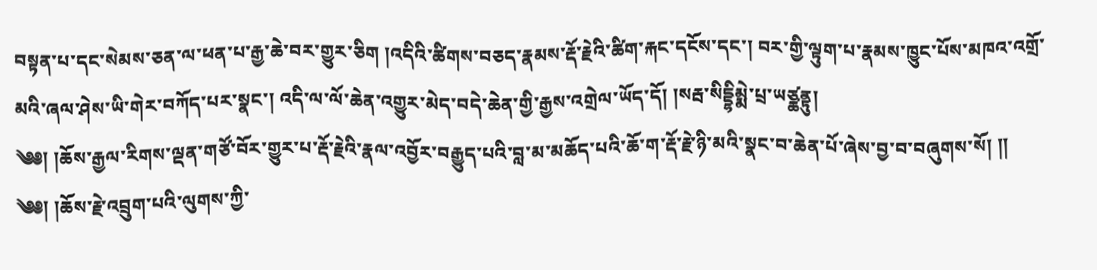བསྟན་པ་དང་སེམས་ཅན་ལ་ཕན་པ་རྒྱ་ཆེ་བར་གྱུར་ཅིག །འདིའི་ཚིགས་བཅད་རྣམས་རྡོ་རྗེའི་ཚིག་རྐང་དངོས་དང་། བར་གྱི་ལྟུག་པ་རྣམས་ཁྱུང་པོས་མཁའ་འགྲོ་མའི་ཞལ་ཤེས་ཡི་གེར་བཀོད་པར་སྣང་། འདི་ལ་ལོ་ཆེན་འགྱུར་མེད་བདེ་ཆེན་གྱི་རྒྱས་འགྲེལ་ཡོད་དོ། །སརྦ་སིདྡྷིམྨེ་པྲ་ཡཙྪནྟུ།
༄༅། །ཆོས་རྒྱལ་རིགས་ལྡན་གཙོ་བོར་གྱུར་པ་རྡོ་རྗེའི་རྣལ་འབྱོར་བརྒྱུད་པའི་བླ་མ་མཆོད་པའི་ཆོ་ག་རྡོ་རྗེ་ཉི་མའི་སྣང་བ་ཆེན་པོ་ཞེས་བྱ་བ་བཞུགས་སོ། ༎
༄༅། །ཆོས་རྗེ་འབྲུག་པའི་ལུགས་ཀྱི་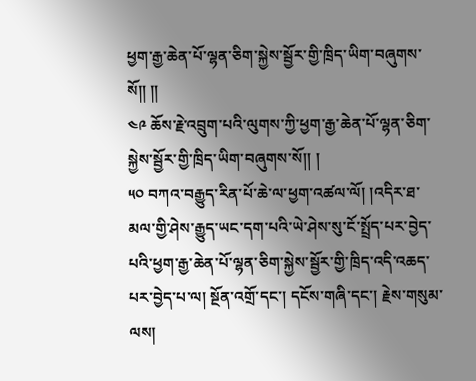ཕྱག་རྒྱ་ཆེན་པོ་ལྷན་ཅིག་སྐྱེས་སྦྱོར་གྱི་ཁྲིད་ཡིག་བཞུགས་སོ༎ ༎
༤༩ ཆོས་རྗེ་འབྲུག་པའི་ལུགས་ཀྱི་ཕྱག་རྒྱ་ཆེན་པོ་ལྷན་ཅིག་སྐྱེས་སྦྱོར་གྱི་ཁྲིད་ཡིག་བཞུགས་སོ།། །
༥༠ བཀའ་བརྒྱུད་རིན་པོ་ཆེ་ལ་ཕྱག་འཚལ་ལོ། །འདིར་ཐ་མལ་གྱི་ཤེས་རྒྱུད་ཡང་དག་པའི་ཡེ་ཤེས་སུ་ངོ་སྤྲོད་པར་བྱེད་པའི་ཕྱག་རྒྱ་ཆེན་པོ་ལྷན་ཅིག་སྐྱེས་སྦྱོར་གྱི་ཁྲིད་འདི་འཆད་པར་བྱེད་པ་ལ། སྔོན་འགྲོ་དང་། དངོས་གཞི་དང་། རྗེས་གསུམ་ལས།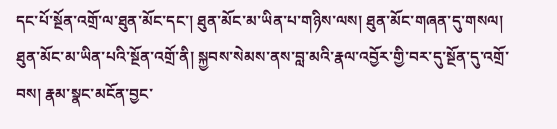དང་པོ་སྔོན་འགྲོ་ལ་ཐུན་མོང་དང་། ཐུན་མོང་མ་ཡིན་པ་གཉིས་ལས། ཐུན་མོང་གཞན་དུ་གསལ། ཐུན་མོང་མ་ཡིན་པའི་སྔོན་འགྲོ་ནི། སྐྱབས་སེམས་ནས་བླ་མའི་རྣལ་འབྱོར་གྱི་བར་དུ་སྔོན་དུ་འགྲོ་བས། རྣམ་སྣང་མངོན་བྱང་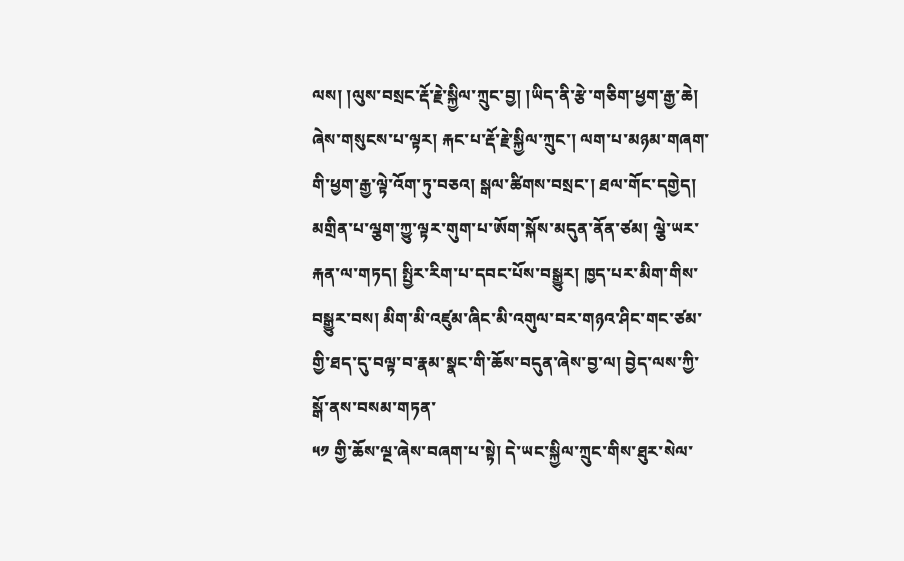ལས། །ལུས་བསྲང་རྡོ་རྗེ་སྐྱིལ་ཀྲུང་བྱ། །ཡིད་ནི་རྩེ་གཅིག་ཕྱག་རྒྱ་ཆེ། ཞེས་གསུངས་པ་ལྟར། རྐང་པ་རྡོ་རྗེ་སྐྱིལ་ཀྲུང་། ལག་པ་མཉམ་གཞག་གི་ཕྱག་རྒྱ་ལྟེ་འོག་ཏུ་བཅའ། སྒལ་ཚིགས་བསྲང་། ཐལ་གོང་དགྱེད། མགྲིན་པ་ལྕག་ཀྱུ་ལྟར་གུག་པ་ཨོག་སྐོས་མདུན་ནོན་ཙམ། ལྕེ་ཡར་རྐན་ལ་གཏད། སྤྱིར་རིག་པ་དབང་པོས་བསྒྱུར། ཁྱད་པར་མིག་གིས་བསྒྱུར་བས། མིག་མི་འཛུམ་ཞིང་མི་འགུལ་བར་གཉའ་ཤིང་གང་ཙམ་གྱི་ཐད་དུ་བལྟ་བ་རྣམ་སྣང་གི་ཆོས་བདུན་ཞེས་བྱ་ལ། བྱེད་ལས་ཀྱི་སྒོ་ནས་བསམ་གཏན་
༥༡ གྱི་ཆོས་ལྔ་ཞེས་བཞག་པ་སྟེ། དེ་ཡང་སྐྱིལ་ཀྲུང་གིས་ཐུར་སེལ་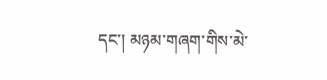དང་། མཉམ་གཞག་གིས་མེ་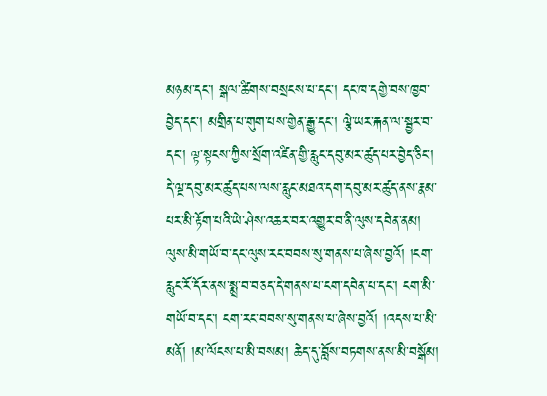མཉམ་དང་། སྒལ་ཚིགས་བསྲངས་པ་དང་། དང་ཁ་དགྱེ་བས་ཁྱབ་བྱེད་དང་། མགྲིན་པ་གུག་པས་གྱེན་རྒྱུ་དང་། ལྕེ་ཡར་རྐན་ལ་སྦྱར་བ་དང་། ལྟ་སྟངས་ཀྱིས་སྲོག་འཛིན་གྱི་རླུང་དབུ་མར་ཚུད་པར་བྱེད་ཅིང་། དེ་ལྔ་དབུ་མར་ཚུད་པས་ལས་རླུང་མཐའ་དག་དབུ་མར་ཚུད་ནས་རྣམ་པར་མི་རྟོག་པའི་ཡེ་ཤེས་འཆར་བར་འགྱུར་བ་ནི་ལུས་དབེན་ནམ། ལུས་མི་གཡོ་བ་དང་ལུས་རང་བབས་སུ་གནས་པ་ཞེས་བྱའོ། །ངག་རླུང་རོ་དོར་ནས་སྨྲ་བ་བཅད་དེ་གནས་པ་ངག་དབེན་པ་དང་། ངག་མི་གཡོ་བ་དང་། ངག་རང་བབས་སུ་གནས་པ་ཞེས་བྱའོ། །འདས་པ་མི་མནོ། །མ་ལོངས་པ་མི་བསམ། ཆེད་དུ་བློས་བཏགས་ནས་མི་བསྒོམ།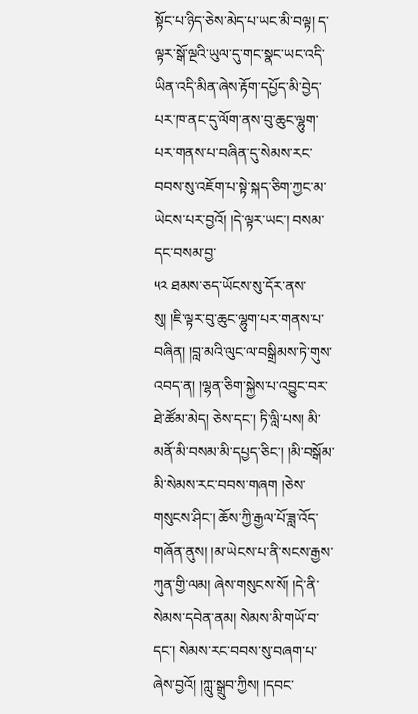སྟོང་པ་ཉིད་ཅེས་མེད་པ་ཡང་མི་བལྟ། ད་ལྟར་སྒོ་ལྔའི་ཡུལ་དུ་གང་སྣང་ཡང་འདི་ཡིན་འདི་མིན་ཞེས་རྟོག་དཔྱོད་མི་བྱེད་པར་ཁ་ནང་དུ་ལོག་ནས་བུ་ཆུང་ལྷུག་པར་གནས་པ་བཞིན་དུ་སེམས་རང་བབས་སུ་འཇོག་པ་སྟེ་སྐད་ཅིག་ཀྱང་མ་ཡེངས་པར་བྱའོ། །དེ་ལྟར་ཡང་། བསམ་དང་བསམ་བྱ་
༥༢ ཐམས་ཅད་ཡོངས་སུ་དོར་ནས་སུ། །ཇི་ལྟར་བུ་ཆུང་ལྷུག་པར་གནས་པ་བཞིན། །བླ་མའི་ལུང་ལ་བསྒྲིམས་ཏེ་གུས་འབད་ན། །ལྷན་ཅིག་སྐྱེས་པ་འབྱུང་བར་ཐེ་ཚོམ་མེད། ཅེས་དང་། ཏི་ལླི་པས། མི་མནོ་མི་བསམ་མི་དཔྱད་ཅིང་། །མི་བསྒོམ་མི་སེམས་རང་བབས་གཞག །ཅེས་གསུངས་ཤིང་། ཆོས་ཀྱི་རྒྱལ་པོ་ཟླ་འོད་གཞོན་ནུས། །མ་ཡེངས་པ་ནི་སངས་རྒྱས་ཀུན་གྱི་ལམ། ཞེས་གསུངས་སོ། །དེ་ནི་སེམས་དབེན་ནམ། སེམས་མི་གཡོ་བ་དང་། སེམས་རང་བབས་སུ་བཞག་པ་ཞེས་བྱའོ། །ཀླུ་སྒྲུབ་ཀྱིས། །དབང་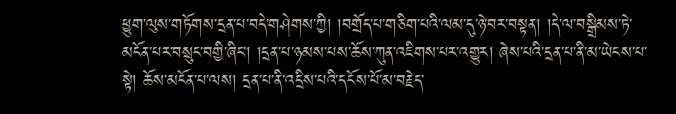ཕྱུག་ལུས་གཏོགས་དྲན་པ་བདེ་གཤེགས་ཀྱི། །བགྲོད་པ་གཅིག་པའི་ལམ་དུ་ཉེ་བར་བསྟན། །དེ་ལ་བསྒྲིམས་ཏེ་མངོན་པར་བསྲུང་བགྱི་ཞིང་། །དྲན་པ་ཉམས་པས་ཆོས་ཀུན་འཇིགས་པར་འགྱུར། ཞེས་པའི་དྲན་པ་ནི་མ་ཡེངས་པ་སྟེ། ཆོས་མངོན་པ་ལས། དྲན་པ་ནི་འདྲིས་པའི་དངོས་པོ་མ་བརྗེད་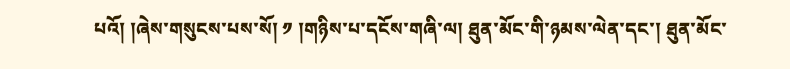པའོ། །ཞེས་གསུངས་པས་སོ། ༡ །གཉིས་པ་དངོས་གཞི་ལ། ཐུན་མོང་གི་ཉམས་ལེན་དང་། ཐུན་མོང་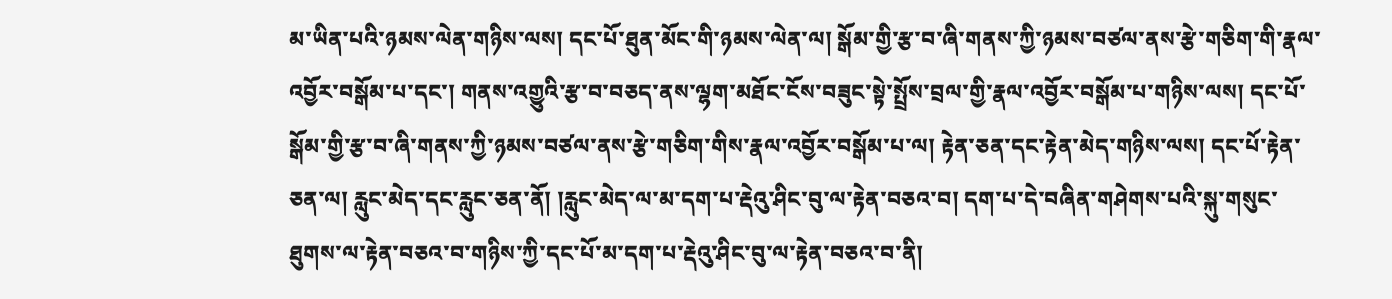མ་ཡིན་པའི་ཉམས་ལེན་གཉིས་ལས། དང་པོ་ཐུན་མོང་གི་ཉམས་ལེན་ལ། སྒོམ་གྱི་རྩ་བ་ཞི་གནས་ཀྱི་ཉམས་བཙལ་ནས་རྩེ་གཅིག་གི་རྣལ་འབྱོར་བསྒོམ་པ་དང་། གནས་འགྱུའི་རྩ་བ་བཅད་ནས་ལྷག་མཐོང་ངོས་བཟུང་སྟེ་སྤྲོས་བྲལ་གྱི་རྣལ་འབྱོར་བསྒོམ་པ་གཉིས་ལས། དང་པོ་སྒོམ་གྱི་རྩ་བ་ཞི་གནས་ཀྱི་ཉམས་བཙལ་ནས་རྩེ་གཅིག་གིས་རྣལ་འབྱོར་བསྒོམ་པ་ལ། རྟེན་ཅན་དང་རྟེན་མེད་གཉིས་ལས། དང་པོ་རྟེན་ཅན་ལ། རླུང་མེད་དང་རླུང་ཅན་ནོ། །རླུང་མེད་ལ་མ་དག་པ་རྡེའུ་ཤིང་བུ་ལ་རྟེན་བཅའ་བ། དག་པ་དེ་བཞིན་གཤེགས་པའི་སྐུ་གསུང་ཐུགས་ལ་རྟེན་བཅའ་བ་གཉིས་ཀྱི་དང་པོ་མ་དག་པ་རྡེའུ་ཤིང་བུ་ལ་རྟེན་བཅའ་བ་ནི།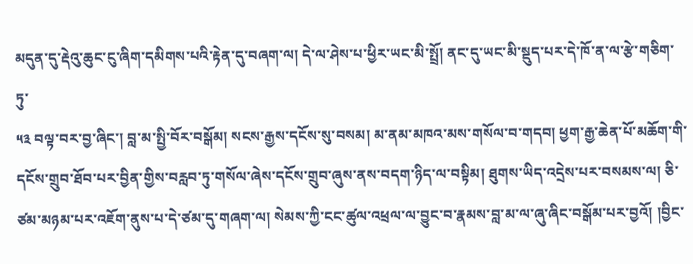མདུན་དུ་རྡེའུ་ཆུང་ངུ་ཞིག་དམིགས་པའི་རྟེན་དུ་བཞག་ལ། དེ་ལ་ཤེས་པ་ཕྱིར་ཡང་མི་སྤྲོ། ནང་དུ་ཡང་མི་སྡུད་པར་དེ་ཁོ་ན་ལ་རྩེ་གཅིག་ཏུ་
༥༣ བལྟ་བར་བྱ་ཞིང་། བླ་མ་སྤྱི་བོར་བསྒོམ། སངས་རྒྱས་དངོས་སུ་བསམ། མ་ནམ་མཁའ་མས་གསོལ་བ་གདབ། ཕྱག་རྒྱ་ཆེན་པོ་མཆོག་གི་དངོས་གྲུབ་ཐོབ་པར་བྱིན་གྱིས་བརླབ་ཏུ་གསོལ་ཞེས་དངོས་གྲུབ་ཞུས་ནས་བདག་ཉིད་ལ་བསྟིམ། ཐུགས་ཡིད་འདྲེས་པར་བསམས་ལ། ཅི་ཙམ་མཉམ་པར་འཇོག་ནུས་པ་དེ་ཙམ་དུ་གཞག་ལ། སེམས་ཀྱི་ངང་ཚུལ་འཕྲལ་ལ་བྱུང་བ་རྣམས་བླ་མ་ལ་ཞུ་ཞིང་བསྒོམ་པར་བྱའོ། །བྱིང་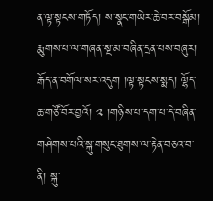ན་ལྟ་སྟངས་གཏོད། ས་སྣང་གཡེར་ཆེ་བར་བསྒོམ། རྨུགས་པ་ལ་གཞན་སྔ་མ་བཞིན་དྲན་པས་བཞུར། རྒོད་ན་བགོལ་སར་འདུག །ལྟ་སྟངས་སྨད། ལྷོད་ཆ་གཙོ་བོར་བྱའོ། ༢ །གཉིས་པ་དག་པ་དེ་བཞིན་གཤེགས་པའི་སྐུ་གསུང་ཐུགས་ལ་རྟེན་བཅའ་བ་ནི། སྐུ་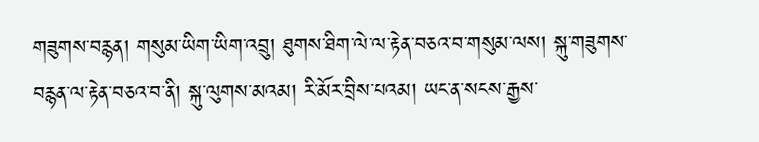གཟུགས་བརྙན། གསུམ་ཡིག་ཡིག་འབྲུ། ཐུགས་ཐིག་ལེ་ལ་རྟེན་བཅའ་བ་གསུམ་ལས། སྐུ་གཟུགས་བརྙན་ལ་རྟེན་བཅའ་བ་ནི། སྐུ་ལུགས་མའམ། རི་མོར་བྲིས་པའམ། ཡང་ན་སངས་རྒྱས་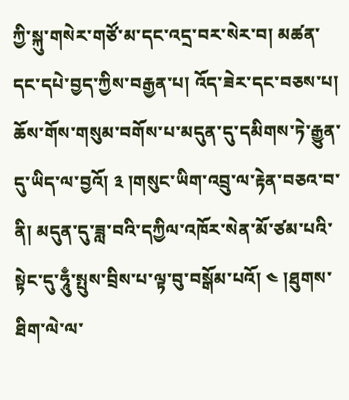ཀྱི་སྐུ་གསེར་གཙོ་མ་དང་འདྲ་བར་སེར་བ། མཚན་དང་དཔེ་བྱད་ཀྱིས་བརྒྱན་པ། འོད་ཟེར་དང་བཅས་པ། ཆོས་གོས་གསུམ་བགོས་པ་མདུན་དུ་དམིགས་ཏེ་རྒྱུན་དུ་ཡིད་ལ་བྱའོ། ༣ །གསུང་ཡིག་འབྲུ་ལ་རྟེན་བཅའ་བ་ནི། མདུན་དུ་ཟླ་བའི་དཀྱིལ་འཁོར་སེན་མོ་ཙམ་པའི་སྟེང་དུ་ཧཱུྃ་སྤུས་བྲིས་པ་ལྟ་བུ་བསྒོམ་པའོ། ༤ །ཐུགས་ཐིག་ལེ་ལ་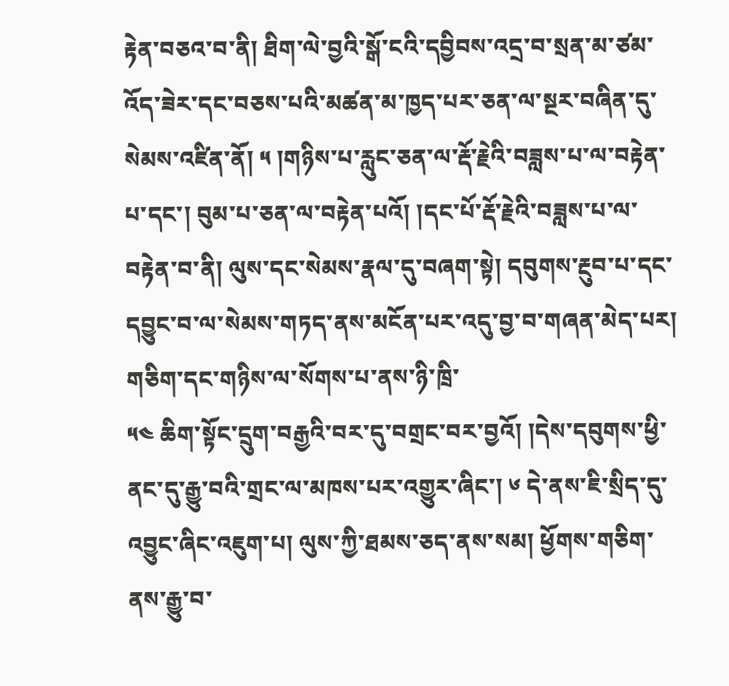རྟེན་བཅའ་བ་ནི། ཐིག་ལེ་བྱའི་སྒོ་ངའི་དབྱིབས་འདྲ་བ་སྲན་མ་ཙམ་འོད་ཟེར་དང་བཅས་པའི་མཚན་མ་ཁྱད་པར་ཅན་ལ་སྔར་བཞིན་དུ་སེམས་འཛིན་ནོ། ༥ །གཉིས་པ་རླུང་ཅན་ལ་རྡོ་རྗེའི་བཟླས་པ་ལ་བརྟེན་པ་དང་། བུམ་པ་ཅན་ལ་བརྟེན་པའོ། །དང་པོ་རྡོ་རྗེའི་བཟླས་པ་ལ་བརྟེན་བ་ནི། ལུས་དང་སེམས་རྣལ་དུ་བཞག་སྟེ། དབུགས་རྔུབ་པ་དང་དབྱུང་བ་ལ་སེམས་གཏད་ནས་མངོན་པར་འདུ་བྱ་བ་གཞན་མེད་པར། གཅིག་དང་གཉིས་ལ་སོགས་པ་ནས་ཉི་ཁྲི་
༥༤ ཆིག་སྟོང་དྲུག་བརྒྱའི་བར་དུ་བགྲང་བར་བྱའོ། །དེས་དབུགས་ཕྱི་ནང་དུ་རྒྱུ་བའི་གྲང་ལ་མཁས་པར་འགྱུར་ཞིང་། ༦ དེ་ནས་ཇི་སྲིད་དུ་འབྱུང་ཞིང་འཇུག་པ། ལུས་ཀྱི་ཐམས་ཅད་ནས་སམ། ཕྱོགས་གཅིག་ནས་རྒྱུ་བ་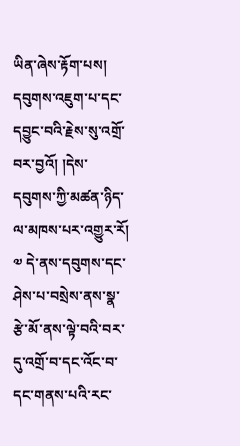ཡིན་ཞེས་རྟོག་པས། དབུགས་འཇུག་པ་དང་དབྱུང་བའི་རྗེས་སུ་འགྲོ་བར་བྱའོ། །དེས་དབུགས་ཀྱི་མཚན་ཉིད་ལ་མཁས་པར་འགྱུར་རོ། ༧ དེ་ནས་དབུགས་དང་ཤེས་པ་བསྲེས་ནས་སྣ་རྩེ་མོ་ནས་ལྟེ་བའི་བར་དུ་འགྲོ་བ་དང་འོང་བ་དང་གནས་པའི་རང་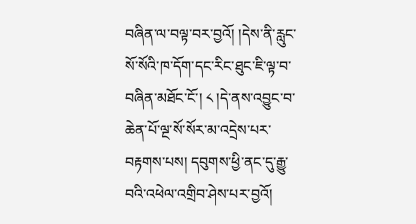བཞིན་ལ་བལྟ་བར་བྱའོ། །དེས་ནི་རླུང་སོ་སོའི་ཁ་དོག་དང་རིང་ཐུང་ཇི་ལྟ་བ་བཞིན་མཐོང་ངོ་། ༨ །དེ་ནས་འབྱུང་བ་ཆེན་པོ་ལྔ་སོ་སོར་མ་འདྲེས་པར་བརྟགས་པས། དབུགས་ཕྱི་ནང་དུ་རྒྱུ་བའི་འཕེལ་འགྲིབ་ཤེས་པར་བྱའོ།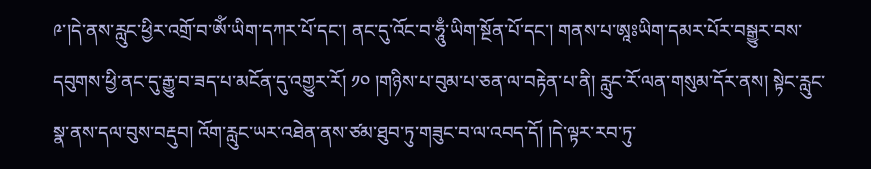༩་།དེ་ནས་རླུང་ཕྱིར་འགྲོ་བ་ༀ་ཡིག་དཀར་པོ་དང་། ནང་དུ་འོང་བ་ཧཱུྃ་ཡིག་སྔོན་པོ་དང་། གནས་པ་ཨཱཿཡིག་དམར་པོར་བསྒྱུར་བས་དབུགས་ཕྱི་ནང་དུ་རྒྱུ་བ་ཟད་པ་མངོན་དུ་འགྱུར་རོ། ༡༠ །གཉིས་པ་བུམ་པ་ཅན་ལ་བརྟེན་པ་ནི། རླུང་རོ་ལན་གསུམ་དོར་ནས། སྟེང་རླུང་སྣ་ནས་དལ་བུས་བརྡུབ། འོག་རླུང་ཡར་འཐེན་ནས་ཙམ་ཐུབ་ཏུ་གཟུང་བ་ལ་འབད་དོ། །དེ་ལྟར་རབ་ཏུ་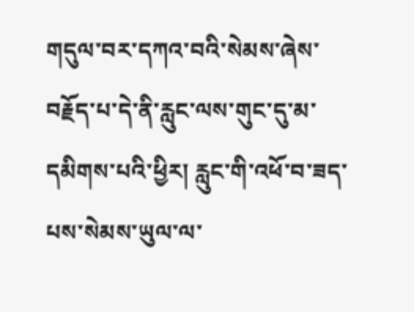གདུལ་བར་དཀའ་བའི་སེམས་ཞེས་བརྗོད་པ་དེ་ནི་རླུང་ལས་གུང་དུ་མ་དམིགས་པའི་ཕྱིར། རླུང་གི་འཕོ་བ་ཟད་པས་སེམས་ཡུལ་ལ་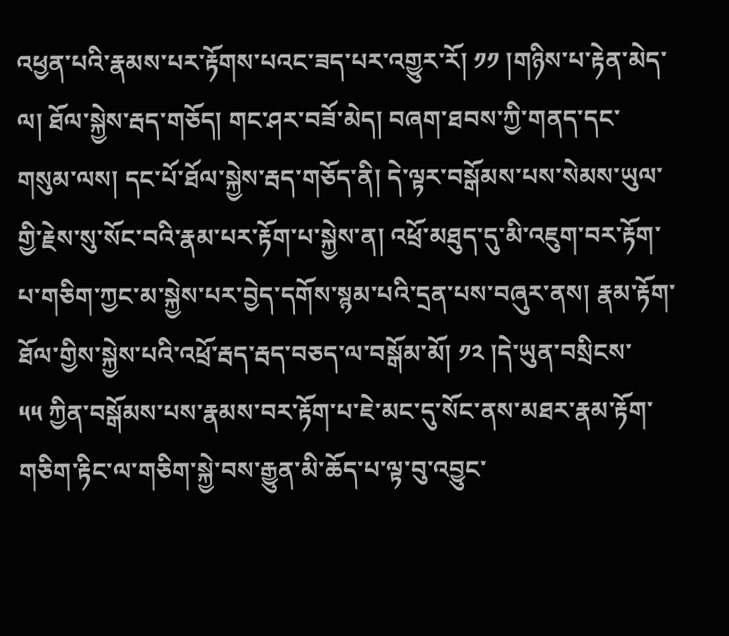འཕྱན་པའི་རྣམས་པར་རྟོགས་པའང་ཟད་པར་འགྱུར་རོ། ༡༡ །གཉིས་པ་རྟེན་མེད་ལ། ཐོལ་སྐྱེས་རྦད་གཅོད། གང་ཤར་བཟོ་མེད། བཞག་ཐབས་ཀྱི་གནད་དང་གསུམ་ལས། དང་པོ་ཐོལ་སྐྱེས་རྦད་གཅོད་ནི། དེ་ལྟར་བསྒོམས་པས་སེམས་ཡུལ་གྱི་རྗེས་སུ་སོང་བའི་རྣམ་པར་རྟོག་པ་སྐྱེས་ན། འཕྲོ་མཐུད་དུ་མི་འཇུག་བར་རྟོག་པ་གཅིག་ཀྱང་མ་སྐྱེས་པར་བྱེད་དགོས་སྙམ་པའི་དྲན་པས་བཞུར་ནས། རྣམ་རྟོག་ཐོལ་གྱིས་སྐྱེས་པའི་འཕྲོ་རྦད་རྦད་བཅད་ལ་བསྒོམ་མོ། ༡༢ །དེ་ཡུན་བསྲིངས་
༥༥ ཀྱིན་བསྒོམས་པས་རྣམས་བར་རྟོག་པ་ཇེ་མང་དུ་སོང་ནས་མཐར་རྣམ་རྟོག་གཅིག་རྟིང་ལ་གཅིག་སྐྱེ་བས་རྒྱུན་མི་ཆོད་པ་ལྟ་བུ་འབྱུང་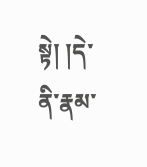སྟེ། །དེ་ནི་རྣམ་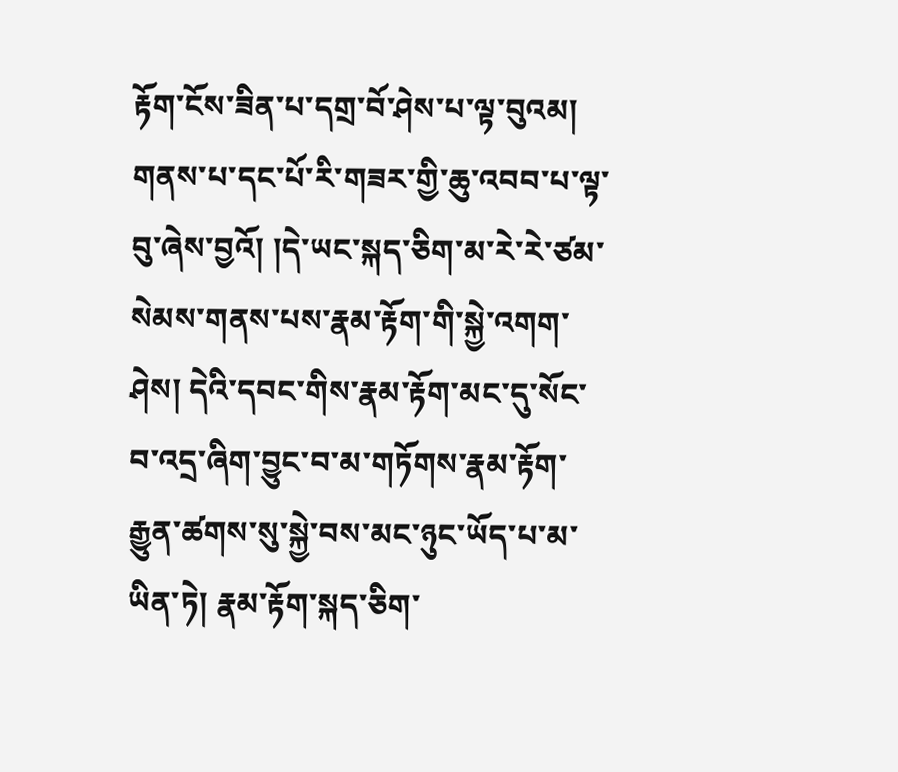རྟོག་ངོས་ཟིན་པ་དགྲ་བོ་ཤེས་པ་ལྟ་བུའམ། གནས་པ་དང་པོ་རི་གཟར་གྱི་ཆུ་འབབ་པ་ལྟ་བུ་ཞེས་བྱའོ། །དེ་ཡང་སྐད་ཅིག་མ་རེ་རེ་ཙམ་སེམས་གནས་པས་རྣམ་རྟོག་གི་སྐྱེ་འགག་ཤེས། དེའི་དབང་གིས་རྣམ་རྟོག་མང་དུ་སོང་བ་འདྲ་ཞིག་བྱུང་བ་མ་གཏོགས་རྣམ་རྟོག་རྒྱུན་ཚགས་སུ་སྐྱེ་བས་མང་ཉུང་ཡོད་པ་མ་ཡིན་ཏེ། རྣམ་རྟོག་སྐད་ཅིག་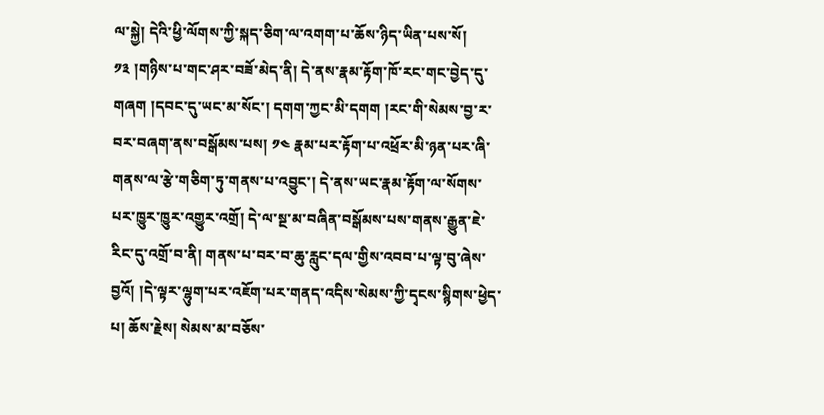ལ་སྐྱེ། དེའི་ཕྱི་ལོགས་ཀྱི་སྐད་ཅིག་ལ་འགག་པ་ཆོས་ཉིད་ཡིན་པས་སོ། ༡༣ །གཉིས་པ་གང་ཤར་བཟོ་མེད་ནི། དེ་ནས་རྣམ་རྟོག་ཁོ་རང་གང་བྱེད་དུ་གཞག །དབང་དུ་ཡང་མ་སོང་། དགག་ཀྱང་མི་དགག །རང་གི་སེམས་བྱ་ར་བར་བཞག་ནས་བསྒོམས་པས། ༡༤ རྣམ་པར་རྟོག་པ་འཕྲོར་མི་ཉན་པར་ཞི་གནས་ལ་རྩེ་གཅིག་ཏུ་གནས་པ་འབྱུང་། དེ་ནས་ཡང་རྣམ་རྟོག་ལ་སོགས་པར་ཁྱུར་ཁྱུར་འགྱུར་འགྲོ། དེ་ལ་སྔ་མ་བཞིན་བསྒོམས་པས་གནས་རྒྱུན་ཇེ་རིང་དུ་འགྲོ་བ་ནི། གནས་པ་བར་བ་ཆུ་རླུང་དལ་གྱིས་འབབ་པ་ལྟ་བུ་ཞེས་བྱའོ། །དེ་ལྟར་ལྷུག་པར་འཇོག་པར་གནད་འདིས་སེམས་ཀྱི་དྭངས་སྙིགས་ཕྱེད་པ། ཆོས་རྗེས། སེམས་མ་བཅོས་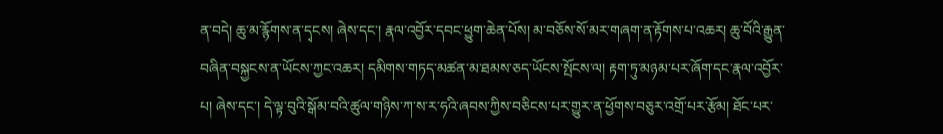ན་བདེ། ཆུ་མ་རྙོགས་ན་དྭངས། ཞེས་དང་། རྣལ་འབྱོར་དབང་ཕྱུག་ཆེན་པོས། མ་བཅོས་སོ་མར་གཞག་ན་རྟོགས་པ་འཆར། ཆུ་བོའི་རྒྱུན་བཞིན་བསྐྱངས་ན་ཡོངས་ཀྱང་འཆར། དམིགས་གཏད་མཚན་མ་ཐམས་ཅད་ཡོངས་སྤོངས་ལ། རྟག་ཏུ་མཉམ་པར་ཞོག་དང་རྣལ་འབྱོར་པ། ཞེས་དང་། དེ་ལྟ་བུའི་སྒོམ་བའི་ཚུལ་གཉིས་ཀ་ས་ར་ཧའི་ཞབས་ཀྱིས་བཅིངས་པར་གྱུར་ན་ཕྱོགས་བཅུར་འགྲོ་པར་རྩོམ། ཐོང་པར་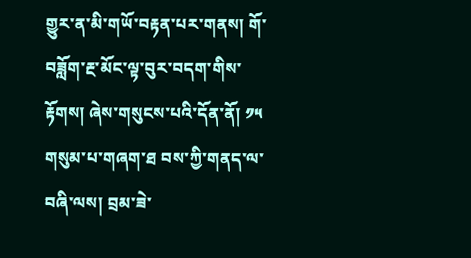གྱུར་ན་མི་གཡོ་བརྟན་པར་གནས། གོ་བཟློག་རྔ་མོང་ལྟ་བུར་བདག་གིས་རྟོགས། ཞེས་གསུངས་པའི་དོན་ནོ། ༡༥ གསུམ་པ་གཞག་ཐ བས་ཀྱི་གནད་ལ་བཞི་ལས། བྲམ་ཟེ་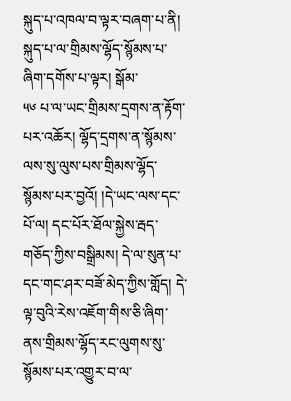སྐུད་པ་འཁལ་བ་ལྟར་བཞག་པ་ནི། སྐུད་པ་ལ་གྲིམས་ལྷོད་སྙོམས་པ་ཞིག་དགོས་པ་ལྟར། སྒོམ་
༥༦ པ་ལ་ཡང་གྲིམས་དྲགས་ན་རྟོག་པར་འཆོར། ལྷོད་དྲགས་ན་སྙོམས་ལས་སུ་ལུས་པས་གྲིམས་ལྷོད་སྙོམས་པར་བྱའོ། །དེ་ཡང་ལས་དང་པོ་ལ། དང་པོར་ཐོལ་སྐྱེས་རྦད་གཅོད་ཀྱིས་བསྒྲིམས། དེ་ལ་སུན་པ་དང་གང་ཤར་བཟོ་མེད་ཀྱིས་གློད། དེ་ལྟ་བུའི་རེས་འཇོག་གིས་ཅི་ཞིག་ནས་གྲིམས་ལྷོད་རང་ལུགས་སུ་སྙོམས་པར་འགྱུར་བ་ལ་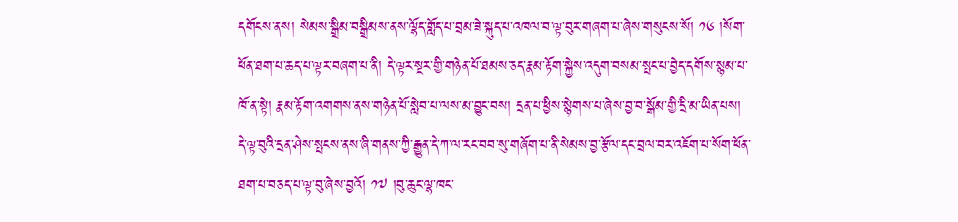དགོངས་ནས། སེམས་སྒྲིམ་བསྒྲིམས་ནས་ལྷོད་གློད་པ་བྲམ་ཟེ་སྐུད་པ་འཁལ་བ་ལྟ་བུར་གཞག་པ་ཞེས་གསུངས་སོ། ༡༦ །སོག་ཕོན་ཐག་པ་ཆད་པ་ལྟར་བཞག་པ་ནི། དེ་ལྟར་སྔར་གྱི་གཉེན་པོ་ཐམས་ཅད་རྣམ་རྟོག་སྐྱེས་འདུག་བསམ་སྤང་པ་བྱེད་དགོས་སྙམ་པ་ཁོ་ན་སྟེ། རྣམ་རྟོག་འགགས་ནས་གཉེན་པོ་སླེབ་པ་ལས་མ་བྱུང་བས། དྲན་པ་ཕྱིས་སྙེགས་པ་ཞེས་བྱ་བ་སྒོམ་གྱི་དྲི་མ་ཡིན་པས། དེ་ལྟ་བུའི་དྲན་ཤེས་སྤངས་ནས་ཞི་གནས་ཀྱི་རྒྱུན་དེ་ཀ་ལ་རང་བབ་སུ་གཞོག་པ་ནི་སེམས་བྱ་རྩོལ་དང་བྲལ་བར་འཇོག་པ་སོག་ཕོན་ཐག་པ་བཅད་པ་ལྟ་བུ་ཞེས་བྱའོ། ༡༧ །བུ་ཆུང་ལྷ་ཁང་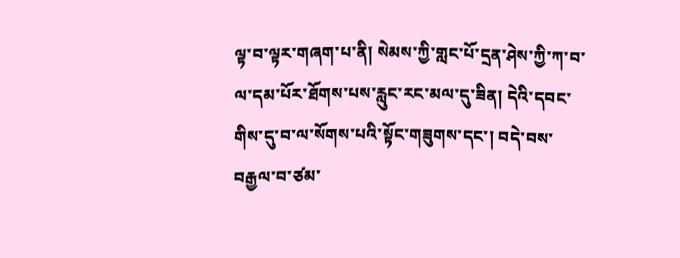ལྟ་བ་ལྟར་གཞག་པ་ནི། སེམས་ཀྱི་གླང་པོ་དྲན་ཤེས་ཀྱི་ཀ་བ་ལ་དམ་པོར་ཐོགས་པས་རླུང་རང་མལ་དུ་ཟིན། དེའི་དབང་གིས་དུ་བ་ལ་སོགས་པའི་སྟོང་གཟུགས་དང་། བདེ་བས་བརྒྱལ་བ་ཙམ་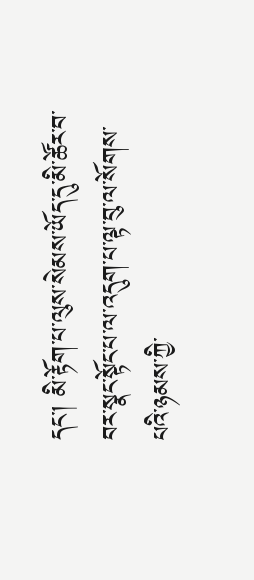དང་། མི་རྟོག་པ་ལུས་སེམས་ཡོད་དུ་མི་ཚོར་བ་བར་སྣང་སྟོང་པ་ལ་འདུག་པ་ལྟ་བུ་ལ་སོགས་པའི་ཉམས་ཀྱི་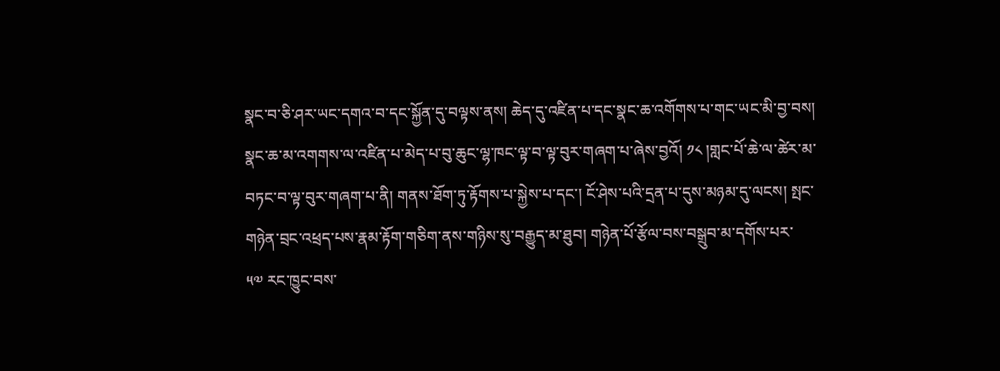སྣང་བ་ཅི་ཤར་ཡང་དགའ་བ་དང་སྐྱོན་དུ་བལྟས་ནས། ཆེད་དུ་འཛིན་པ་དང་སྣང་ཆ་འགོགས་པ་གང་ཡང་མི་བྱ་བས། སྣང་ཆ་མ་འགགས་ལ་འཛིན་པ་མེད་པ་བུ་ཆུང་ལྷ་ཁང་ལྟ་བ་ལྟ་བུར་གཞག་པ་ཞེས་བྱའོ། ༡༨ །གླང་པོ་ཆེ་ལ་ཚེར་མ་བཏང་བ་ལྟ་བུར་གཞག་པ་ནི། གནས་ཐོག་ཏུ་རྟོགས་པ་སྐྱེས་པ་དང་། ངོ་ཤེས་པའི་དྲན་པ་དུས་མཉམ་དུ་ལངས། སྤང་གཉེན་བྲང་འཕྲད་པས་རྣམ་རྟོག་གཅིག་ནས་གཉིས་སུ་བརྒྱུད་མ་ཐུབ། གཉེན་པོ་རྩོལ་བས་བསྒྲུབ་མ་དགོས་པར་
༥༧ རང་ཁྱུང་བས་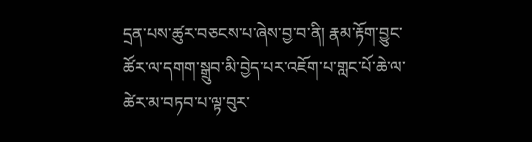དྲན་པས་ཚུར་བཅངས་པ་ཞེས་བྱ་བ་ནི། རྣམ་རྟོག་བྱུང་ཚོར་ལ་དགག་སྒྲུབ་མི་བྱེད་པར་འཇོག་པ་གླང་པོ་ཆེ་ལ་ཚེར་མ་བཏབ་པ་ལྟ་བུར་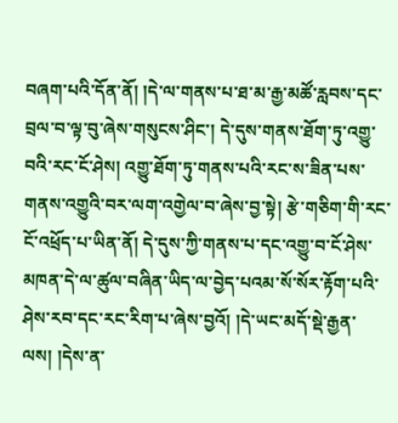བཞག་པའི་དོན་ནོ། །དེ་ལ་གནས་པ་ཐ་མ་རྒྱ་མཚོ་རླབས་དང་བྲལ་བ་ལྟ་བུ་ཞེས་གསུངས་ཤིང་། དེ་དུས་གནས་ཐོག་ཏུ་འགྱུ་བའི་རང་ངོ་ཤེས། འགྱུ་ཐོག་ཏུ་གནས་པའི་རང་ས་ཟིན་པས་གནས་འགྱུའི་བར་ལག་འགྱེལ་བ་ཞེས་བྱ་སྟེ། རྩེ་གཅིག་གི་རང་ངོ་འཕྲོད་པ་ཡིན་ནོ། དེ་དུས་ཀྱི་གནས་པ་དང་འགྱུ་བ་ངོ་ཤེས་མཁན་དེ་ལ་ཚུལ་བཞིན་ཡིད་ལ་བྱེད་པའམ་སོ་སོར་རྟོག་པའི་ཤེས་རབ་དང་རང་རིག་པ་ཞེས་བྱའོ། །དེ་ཡང་མདོ་སྡེ་རྒྱན་ལས། །དེས་ན་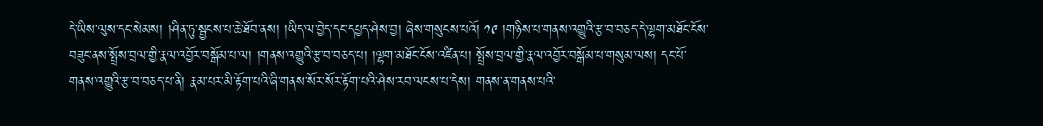དེ་ཡིས་ལུས་དང་སེམས། །ཤིན་ཏུ་སྦྱངས་པ་ཆེ་ཐོབ་ནས། །ཡིད་ལ་བྱེད་དང་དཔྱད་ཤེས་བྱ། ཞེས་གསུངས་པའོ། ༡༩ །གཉིས་པ་གནས་འགྱུའི་རྩ་བ་བཅད་དེ་ལྷག་མཐོང་ངོས་བཟུང་ནས་སྤྲོས་བྲལ་གྱི་རྣལ་འབྱོར་བསྒོམ་པ་ལ། །གནས་འགྱུའི་རྩ་བ་བཅད་པ། །ལྷག་མཐོང་ངོས་འཛིན་པ། སྤྲོས་བྲལ་གྱི་རྣལ་འབྱོར་བསྒོམ་པ་གསུམ་ལས། དང་པོ་གནས་འགྱུའི་རྩ་བ་བཅད་པ་ནི། རྣམ་པར་མི་རྟོག་པའི་ཞི་གནས་སོར་སོར་རྟོག་པའི་ཤེས་རབ་ལངས་པ་དེས། གནས་ན་གནས་པའི་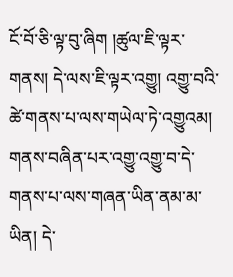ངོ་བོ་ཅི་ལྟ་བུ་ཞིག །ཚུལ་ཇི་ལྟར་གནས། དེ་ལས་ཇི་ལྟར་འགྱུ། འགྱུ་བའི་ཚེ་གནས་པ་ལས་གཡེལ་ཏེ་འགྱུའམ། གནས་བཞིན་པར་འགྱུ་འགྱུ་བ་དེ་གནས་པ་ལས་གཞན་ཡིན་ནམ་མ་ཡིན། དེ་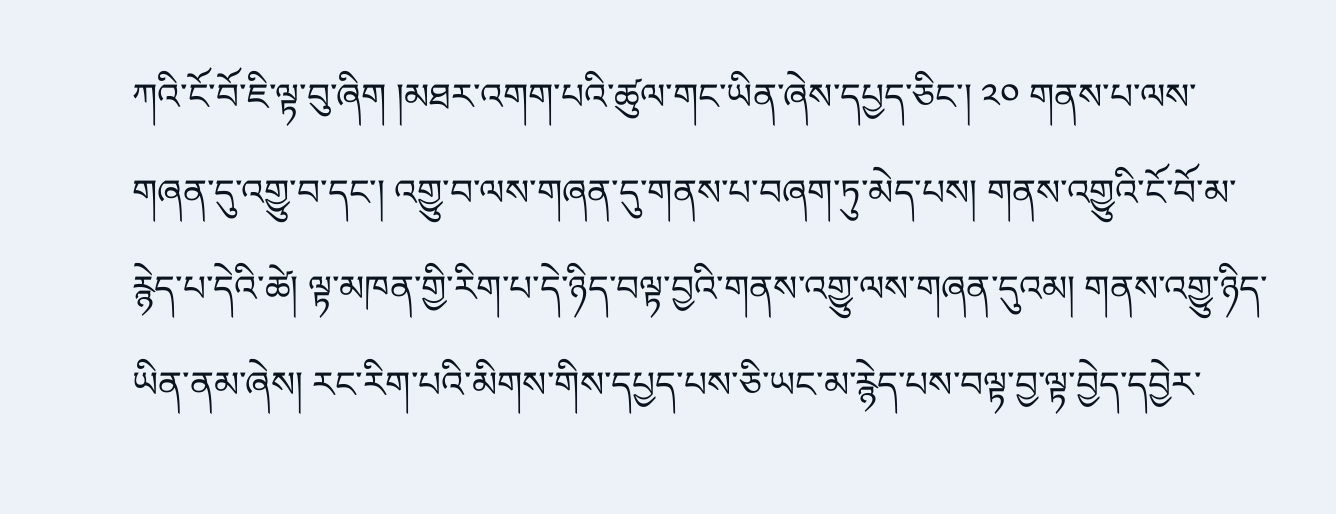ཀའི་ངོ་བོ་ཇི་ལྟ་བུ་ཞིག །མཐར་འགག་པའི་ཚུལ་གང་ཡིན་ཞེས་དཔྱད་ཅིང་། ༢༠ གནས་པ་ལས་གཞན་དུ་འགྱུ་བ་དང་། འགྱུ་བ་ལས་གཞན་དུ་གནས་པ་བཞག་ཏུ་མེད་པས། གནས་འགྱུའི་ངོ་བོ་མ་རྙེད་པ་དེའི་ཚེ། ལྟ་མཁན་གྱི་རིག་པ་དེ་ཉིད་བལྟ་བྱའི་གནས་འགྱུ་ལས་གཞན་དུའམ། གནས་འགྱུ་ཉིད་ཡིན་ནམ་ཞེས། རང་རིག་པའི་མིགས་གིས་དཔྱད་པས་ཅི་ཡང་མ་རྙེད་པས་བལྟ་བྱ་ལྟ་བྱེད་དབྱེར་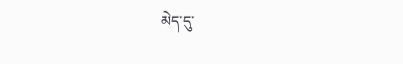མེད་དུ་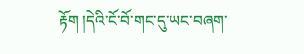རྟོག །དེའི་ངོ་བོ་གང་དུ་ཡང་བཞག་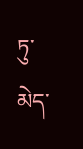ཏུ་མེད་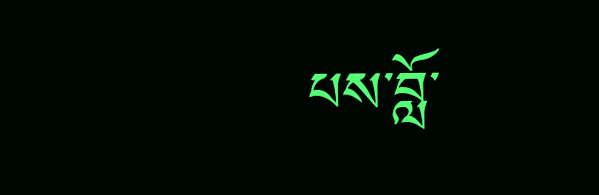པས་བློ་